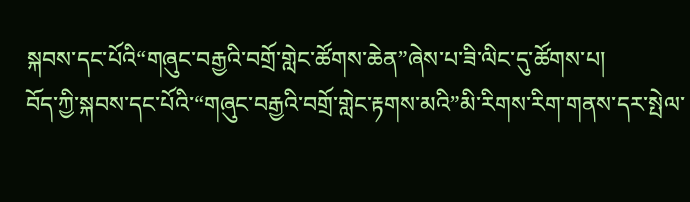སྐབས་དང་པོའི“གཞུང་བརྒྱའི་བགྲོ་གླེང་ཚོགས་ཆེན”ཞེས་པ་ཟི་ལིང་དུ་ཚོགས་པ།
བོད་ཀྱི་སྐབས་དང་པོའི་“གཞུང་བརྒྱའི་བགྲོ་གླེང་རྟགས་མའི”མི་རིགས་རིག་གནས་དར་སྤེལ་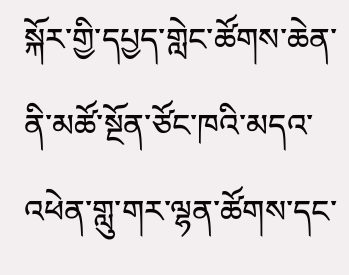སྐོར་གྱི་དཔྱད་གླེང་ཚོགས་ཆེན་ནི་མཚོ་སྔོན་ཙོང་ཁའི་མདའ་འཕེན་གླུ་གར་ལྷན་ཚོགས་དང་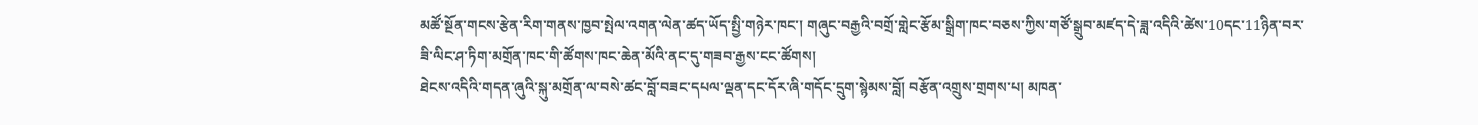མཚོ་སྔོན་གངས་རྩེན་རིག་གནས་ཁྱབ་སྤེལ་འགན་ལེན་ཚད་ཡོད་སྤྱི་གཉེར་ཁང་། གཞུང་བརྒྱའི་བགྲོ་གླེང་རྩོམ་སྒྲིག་ཁང་བཅས་ཀྱིས་གཙོ་སྒྲུབ་མཛད་དེ་ཟླ་འདིའི་ཚེས་10དང་11ཉིན་བར་ཟི་ལིང་ཤ་ཏིག་མགྲོན་ཁང་གི་ཚོགས་ཁང་ཆེན་མོའི་ནང་དུ་གཟབ་རྒྱས་ངང་ཚོགས།
ཐེངས་འདིའི་གདན་ཞུའི་སྐུ་མགྲོན་ལ་བསེ་ཚང་བློ་བཟང་དཔལ་ལྡན་དང་དོར་ཞི་གདོང་དྲུག་སྙེམས་བློ། བརྩོན་འགྲུས་གྲགས་པ། མཁན་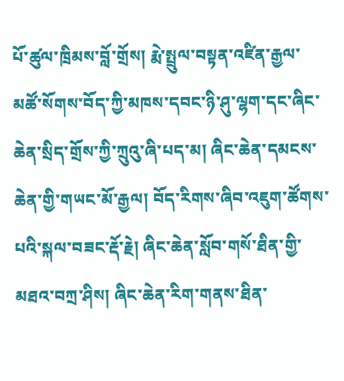པོ་ཚུལ་ཁྲིམས་བློ་གྲོས། རྨེ་སྤྲུལ་བསྟན་འཛིན་རྒྱལ་མཚོ་སོགས་བོད་ཀྱི་མཁས་དབང་ཉི་ཤུ་ལྷག་དང་ཞིང་ཆེན་སྲིད་གྲོས་ཀྱི་ཀྲུའུ་ཞི་པད་མ། ཞིང་ཆེན་དམངས་ཆེན་གྱི་གཡང་མོ་རྒྱལ། བོད་རིགས་ཞིབ་འཇུག་ཚོགས་པའི་སྐལ་བཟང་རྡོ་རྗེ། ཞིང་ཆེན་སློབ་གསོ་ཐིན་གྱི་མཐའ་བཀྲ་ཤིས། ཞིང་ཆེན་རིག་གནས་ཐིན་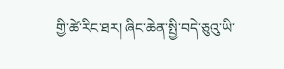གྱི་ཚེ་རིང་ཐར། ཞིང་ཆེན་སྤྱི་བདེ་ཅུའུ་ཡི་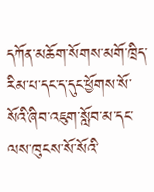དཀོན་མཆོག་སོགས་མགོ་ཁྲིད་རིམ་པ་དང་ད་དུང་ཕྱོགས་སོ་སོའི་ཞིབ་འཇུག་སློབ་མ་དང་ལས་ཁུངས་སོ་སོའི་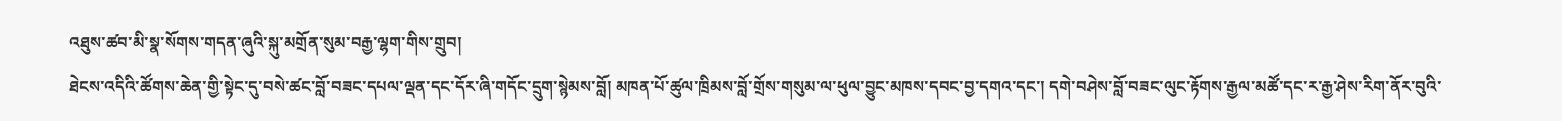འཐུས་ཚབ་མི་སྣ་སོགས་གདན་ཞུའི་སྐུ་མགྲོན་སུམ་བརྒྱ་ལྷག་གིས་གྲུབ།
ཐེངས་འདིའི་ཚོགས་ཆེན་གྱི་སྟེང་དུ་བསེ་ཚང་བློ་བཟང་དཔལ་ལྡན་དང་དོར་ཞི་གདོང་དྲུག་སྙེམས་བློ། མཁན་པོ་ཚུལ་ཁྲིམས་བློ་གྲོས་གསུམ་ལ་ཕུལ་བྱུང་མཁས་དབང་བྱ་དགའ་དང་། དགེ་བཤེས་བློ་བཟང་ལུང་རྟོགས་རྒྱལ་མཚོ་དང་ར་རྒྱ་ཤེས་རིག་ནོར་བུའི་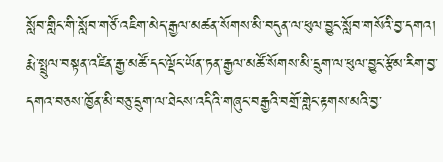སློབ་གླིང་གི་སློབ་གཙོ་འཇིག་མེད་རྒྱལ་མཚན་སོགས་མི་བདུན་ལ་ཕུལ་བྱུང་སློབ་གསོའི་བྱ་དགའ། རྨེ་སྤྲུལ་བསྟན་འཛིན་རྒྱ་མཚོ་དང་ལྡོང་ཡོན་ཏན་རྒྱལ་མཚོ་སོགས་མི་དྲུག་ལ་ཕུལ་བྱུང་རྩོམ་རིག་བྱ་དགའ་བཅས་ཁྱོན་མི་བཅུ་དྲུག་ལ་ཐེངས་འདིའི་གཞུང་བརྒྱའི་བགྲོ་གླེང་རྟགས་མའི་བྱ་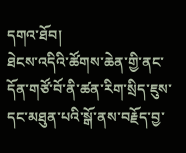དགའ་ཐོབ།
ཐེངས་འདིའི་ཚོགས་ཆེན་གྱི་ནང་དོན་གཙོ་བོ་ནི་ཚན་རིག་སྲིད་ཇུས་དང་མཐུན་པའི་སྒོ་ནས་བརྗོད་བྱ་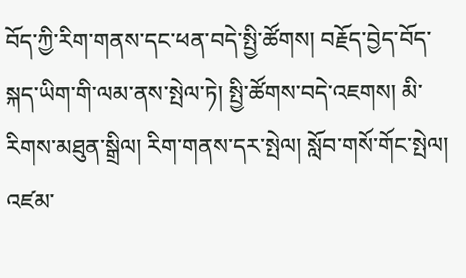བོད་ཀྱི་རིག་གནས་དང་ཕན་བདེ་སྤྱི་ཚོགས། བརྗོད་བྱེད་བོད་སྐད་ཡིག་གི་ལམ་ནས་སྤེལ་ཏེ། སྤྱི་ཚོགས་བདེ་འཇགས། མི་རིགས་མཐུན་སྒྲིལ། རིག་གནས་དར་སྤེལ། སློབ་གསོ་གོང་སྤེལ། འཛམ་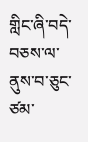གླིང་ཞི་བདེ་བཅས་ལ་ནུས་བ་ཅུང་ཙམ་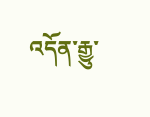འདོན་རྒྱུ་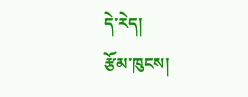དེ་རེད།
རྩོམ་ཁུངས།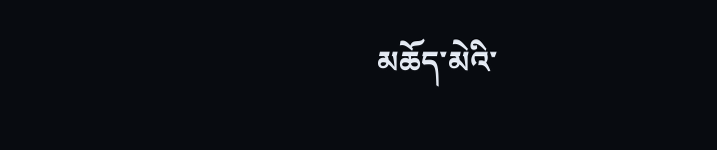མཆོད་མེའི་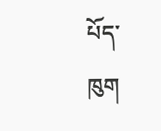པོད་ཁུག